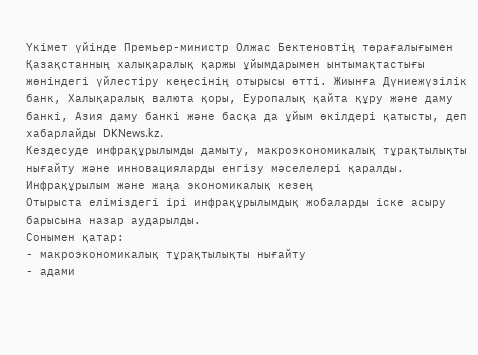Үкімет үйінде Премьер-министр Олжас Бектеновтің төрағалығымен Қазақстанның халықаралық қаржы ұйымдарымен ынтымақтастығы жөніндегі үйлестіру кеңесінің отырысы өтті. Жиынға Дүниежүзілік банк, Халықаралық валюта қоры, Еуропалық қайта құру және даму банкі, Азия даму банкі және басқа да ұйым өкілдері қатысты, деп хабарлайды DKNews.kz.
Кездесуде инфрақұрылымды дамыту, макроэкономикалық тұрақтылықты нығайту және инновацияларды енгізу мәселелері қаралды.
Инфрақұрылым және жаңа экономикалық кезең
Отырыста еліміздегі ірі инфрақұрылымдық жобаларды іске асыру барысына назар аударылды.
Сонымен қатар:
- макроэкономикалық тұрақтылықты нығайту
- адами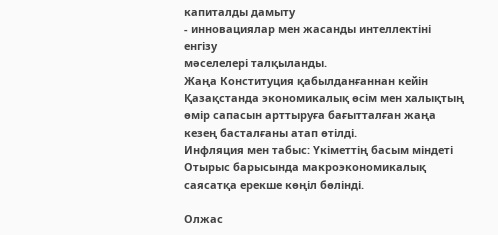капиталды дамыту
- инновациялар мен жасанды интеллектіні енгізу
мәселелері талқыланды.
Жаңа Конституция қабылданғаннан кейін Қазақстанда экономикалық өсім мен халықтың өмір сапасын арттыруға бағытталған жаңа кезең басталғаны атап өтілді.
Инфляция мен табыс: Үкіметтің басым міндеті
Отырыс барысында макроэкономикалық саясатқа ерекше көңіл бөлінді.

Олжас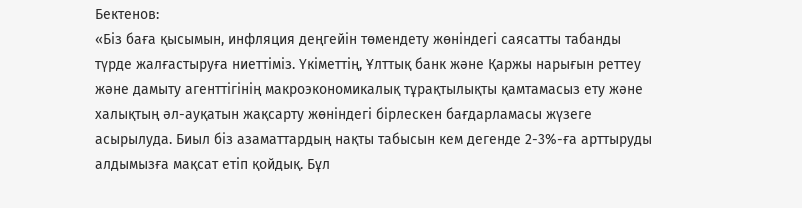Бектенов:
«Біз баға қысымын, инфляция деңгейін төмендету жөніндегі саясатты табанды түрде жалғастыруға ниеттіміз. Үкіметтің, Ұлттық банк және Қаржы нарығын реттеу және дамыту агенттігінің макроэкономикалық тұрақтылықты қамтамасыз ету және халықтың әл-ауқатын жақсарту жөніндегі бірлескен бағдарламасы жүзеге асырылуда. Биыл біз азаматтардың нақты табысын кем дегенде 2-3%-ға арттыруды алдымызға мақсат етіп қойдық. Бұл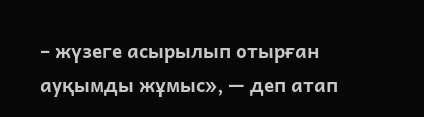– жүзеге асырылып отырған ауқымды жұмыс», — деп атап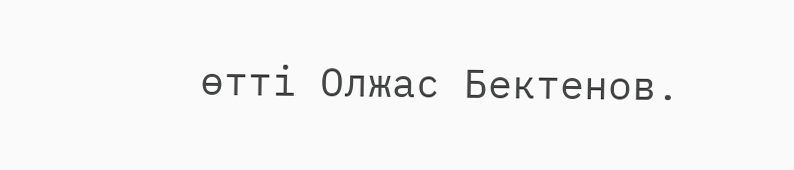өтті Олжас Бектенов.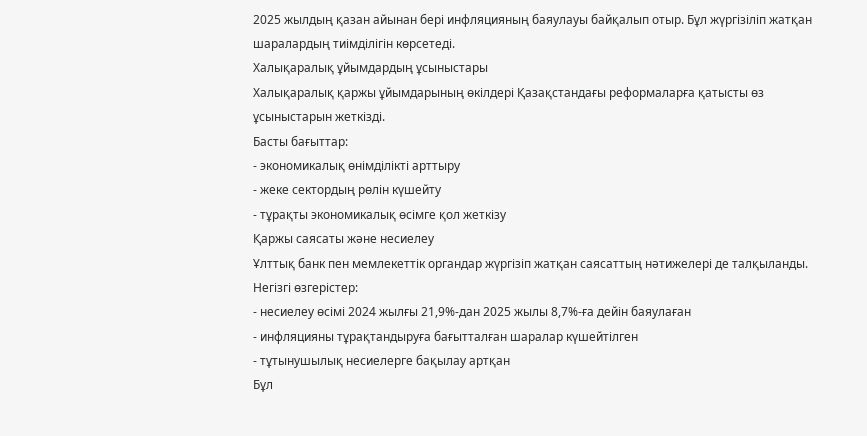2025 жылдың қазан айынан бері инфляцияның баяулауы байқалып отыр. Бұл жүргізіліп жатқан шаралардың тиімділігін көрсетеді.
Халықаралық ұйымдардың ұсыныстары
Халықаралық қаржы ұйымдарының өкілдері Қазақстандағы реформаларға қатысты өз ұсыныстарын жеткізді.
Басты бағыттар:
- экономикалық өнімділікті арттыру
- жеке сектордың рөлін күшейту
- тұрақты экономикалық өсімге қол жеткізу
Қаржы саясаты және несиелеу
Ұлттық банк пен мемлекеттік органдар жүргізіп жатқан саясаттың нәтижелері де талқыланды.
Негізгі өзгерістер:
- несиелеу өсімі 2024 жылғы 21,9%-дан 2025 жылы 8,7%-ға дейін баяулаған
- инфляцияны тұрақтандыруға бағытталған шаралар күшейтілген
- тұтынушылық несиелерге бақылау артқан
Бұл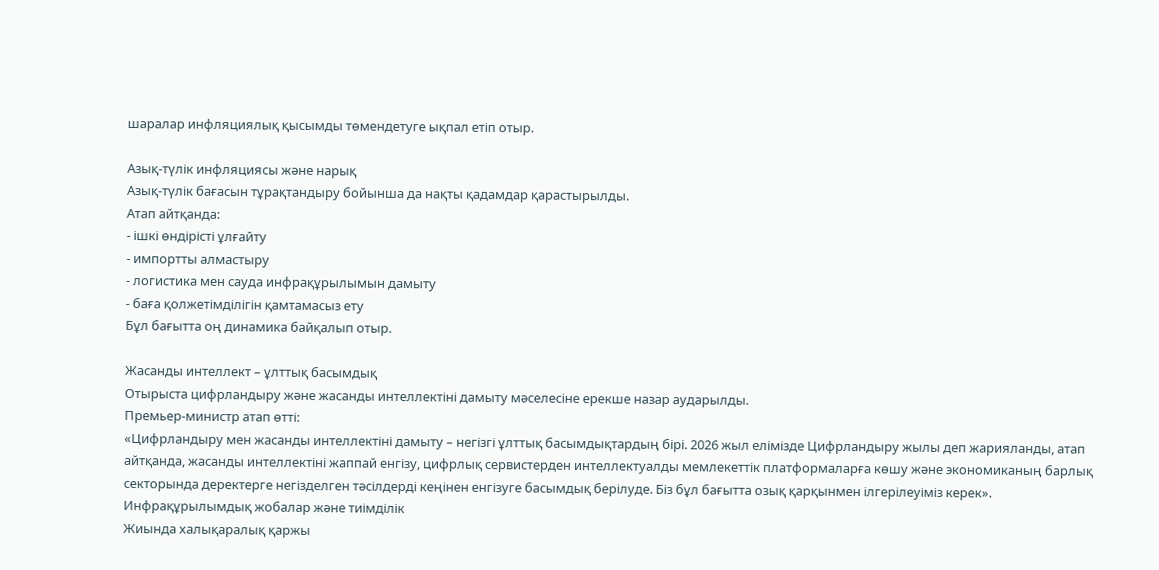шаралар инфляциялық қысымды төмендетуге ықпал етіп отыр.

Азық-түлік инфляциясы және нарық
Азық-түлік бағасын тұрақтандыру бойынша да нақты қадамдар қарастырылды.
Атап айтқанда:
- ішкі өндірісті ұлғайту
- импортты алмастыру
- логистика мен сауда инфрақұрылымын дамыту
- баға қолжетімділігін қамтамасыз ету
Бұл бағытта оң динамика байқалып отыр.

Жасанды интеллект – ұлттық басымдық
Отырыста цифрландыру және жасанды интеллектіні дамыту мәселесіне ерекше назар аударылды.
Премьер-министр атап өтті:
«Цифрландыру мен жасанды интеллектіні дамыту – негізгі ұлттық басымдықтардың бірі. 2026 жыл елімізде Цифрландыру жылы деп жарияланды, атап айтқанда, жасанды интеллектіні жаппай енгізу, цифрлық сервистерден интеллектуалды мемлекеттік платформаларға көшу және экономиканың барлық секторында деректерге негізделген тәсілдерді кеңінен енгізуге басымдық берілуде. Біз бұл бағытта озық қарқынмен ілгерілеуіміз керек».
Инфрақұрылымдық жобалар және тиімділік
Жиында халықаралық қаржы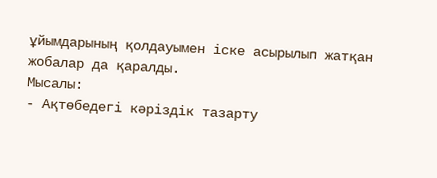ұйымдарының қолдауымен іске асырылып жатқан жобалар да қаралды.
Мысалы:
- Ақтөбедегі кәріздік тазарту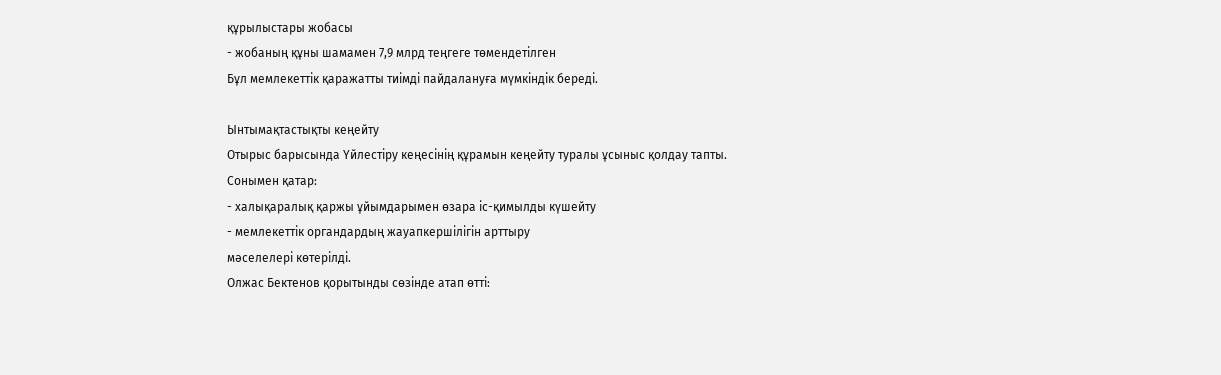құрылыстары жобасы
- жобаның құны шамамен 7,9 млрд теңгеге төмендетілген
Бұл мемлекеттік қаражатты тиімді пайдалануға мүмкіндік береді.

Ынтымақтастықты кеңейту
Отырыс барысында Үйлестіру кеңесінің құрамын кеңейту туралы ұсыныс қолдау тапты.
Сонымен қатар:
- халықаралық қаржы ұйымдарымен өзара іс-қимылды күшейту
- мемлекеттік органдардың жауапкершілігін арттыру
мәселелері көтерілді.
Олжас Бектенов қорытынды сөзінде атап өтті: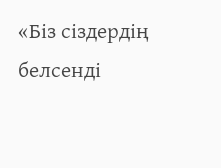«Біз сіздердің белсенді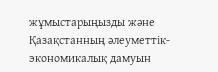жұмыстарыңызды және Қазақстанның әлеуметтік-экономикалық дамуын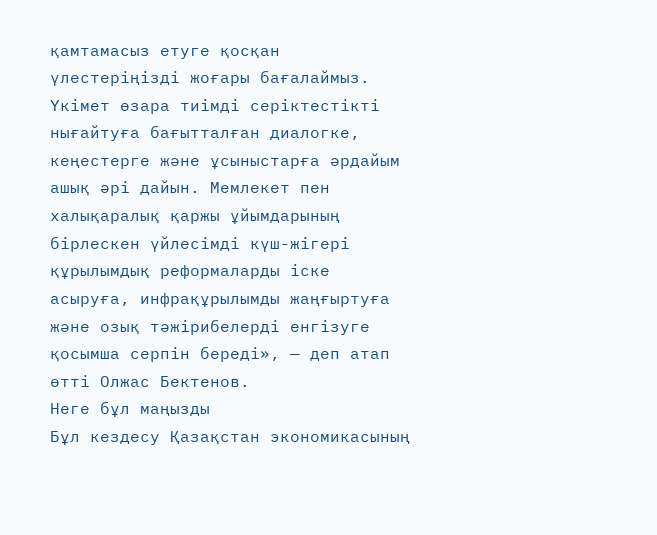қамтамасыз етуге қосқан үлестеріңізді жоғары бағалаймыз. Үкімет өзара тиімді серіктестікті нығайтуға бағытталған диалогке, кеңестерге және ұсыныстарға әрдайым ашық әрі дайын. Мемлекет пен халықаралық қаржы ұйымдарының бірлескен үйлесімді күш-жігері құрылымдық реформаларды іске асыруға, инфрақұрылымды жаңғыртуға және озық тәжірибелерді енгізуге қосымша серпін береді», — деп атап өтті Олжас Бектенов.
Неге бұл маңызды
Бұл кездесу Қазақстан экономикасының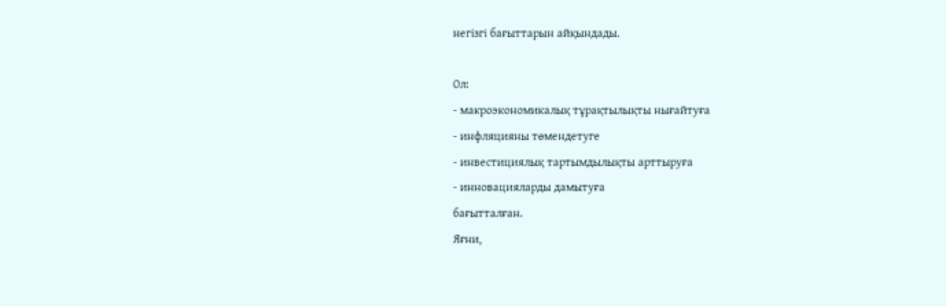негізгі бағыттарын айқындады.

Ол:
- макроэкономикалық тұрақтылықты нығайтуға
- инфляцияны төмендетуге
- инвестициялық тартымдылықты арттыруға
- инновацияларды дамытуға
бағытталған.
Яғни,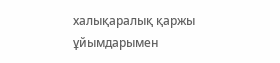халықаралық қаржы ұйымдарымен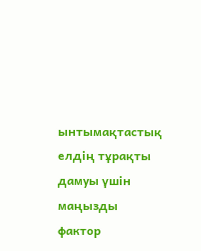ынтымақтастық елдің тұрақты дамуы үшін маңызды фактор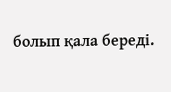болып қала береді.